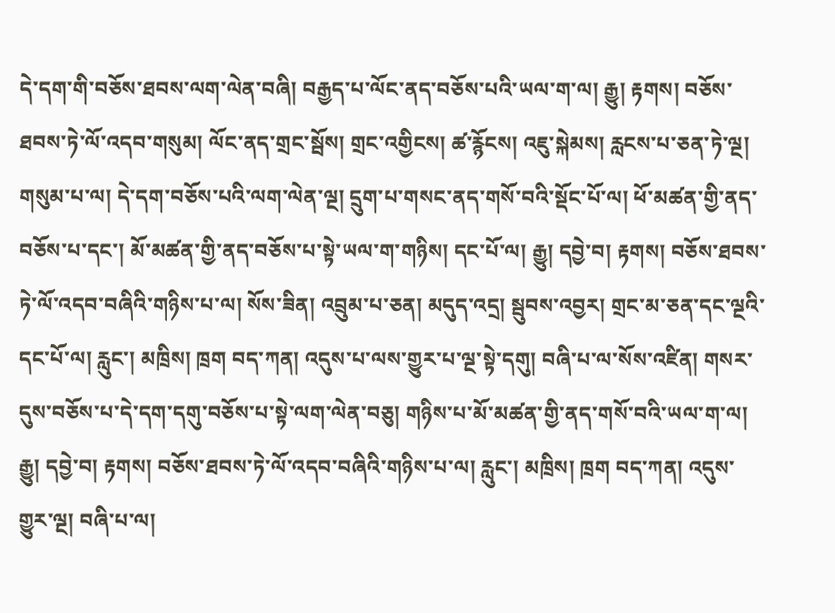དེ་དག་གི་བཅོས་ཐབས་ལག་ལེན་བཞི། བརྒྱད་པ་ལོང་ནད་བཅོས་པའི་ཡལ་ག་ལ། རྒྱུ། རྟགས། བཅོས་ཐབས་ཏེ་ལོ་འདབ་གསུམ། ལོང་ནད་གྲང་སྦོས། གྲང་འགྱིངས། ཚ་རྙོངས། འཇུ་སྐེམས། རླངས་པ་ཅན་ཏེ་ལྔ། གསུམ་པ་ལ། དེ་དག་བཅོས་པའི་ལག་ལེན་ལྔ། དྲུག་པ་གསང་ནད་གསོ་བའི་སྡོང་པོ་ལ། ཕོ་མཚན་གྱི་ནད་བཅོས་པ་དང་། མོ་མཚན་གྱི་ནད་བཅོས་པ་སྟེ་ཡལ་ག་གཉིས། དང་པོ་ལ། རྒྱུ། དབྱེ་བ། རྟགས། བཅོས་ཐབས་ཏེ་ལོ་འདབ་བཞིའི་གཉིས་པ་ལ། སོས་ཟིན། འབྲུམ་པ་ཅན། མདུད་འདྲ། སྦུབས་འབྱར། གྲང་མ་ཅན་དང་ལྔའི་དང་པོ་ལ། རླུང་། མཁྲིས། ཁྲག བད་ཀན། འདུས་པ་ལས་གྱུར་པ་ལྔ་སྟེ་དགུ། བཞི་པ་ལ་སོས་འཛིན། གསར་དུས་བཅོས་པ་དེ་དག་དགུ་བཅོས་པ་སྟེ་ལག་ལེན་བཅུ། གཉིས་པ་མོ་མཚན་གྱི་ནད་གསོ་བའི་ཡལ་ག་ལ། རྒྱུ། དབྱེ་བ། རྟགས། བཅོས་ཐབས་ཏེ་ལོ་འདབ་བཞིའི་གཉིས་པ་ལ། རླུང་། མཁྲིས། ཁྲག བད་ཀན། འདུས་གྱུར་ལྔ། བཞི་པ་ལ།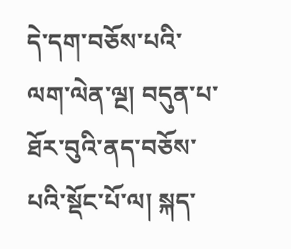དེ་དག་བཅོས་པའི་ལག་ལེན་ལྔ། བདུན་པ་ཐོར་བུའི་ནད་བཅོས་པའི་སྡོང་པོ་ལ། སྐད་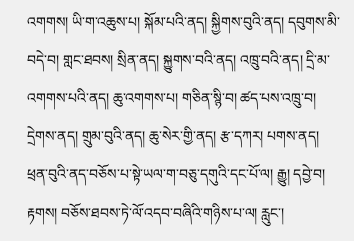འགགས། ཡི་ག་འཆུས་པ། སྐོམ་པའི་ནད། སྐྱིགས་བུའི་ནད། དབུགས་མི་བདེ་བ། གླང་ཐབས། སྲིན་ནད། སྐྱུགས་བའི་ནད། འཁྲུ་བའི་ནད། དྲི་མ་འགགས་པའི་ནད། ཆུ་འགགས་པ། གཅིན་སྙི་བ། ཚད་པས་འཁྲུ་བ། དྲེགས་ནད། གྲུམ་བུའི་ནད། ཆུ་སེར་གྱི་ནད། རྩ་དཀར། པགས་ནད། ཕྲན་བུའི་ནད་བཅོས་པ་སྟེ་ཡལ་ག་བཅུ་དགུའི་དང་པོ་ལ། རྒྱུ། དབྱེ་བ། རྟགས། བཅོས་ཐབས་ཏེ་ལོ་འདབ་བཞིའི་གཉིས་པ་ལ། རླུང་།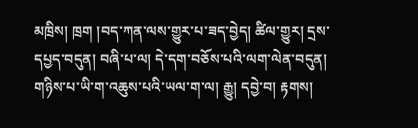མཁྲིས། ཁྲག །བད་ཀན་ལས་གྱུར་པ་ཟད་བྱེད། ཚིལ་གྱུར། དྲས་དཔྱད་བདུན། བཞི་པ་ལ། དེ་དག་བཅོས་པའི་ལག་ལེན་བདུན། གཉིས་པ་ཡི་ག་འཆུས་པའི་ཡལ་ག་ལ། རྒྱུ། དབྱེ་བ། རྟགས།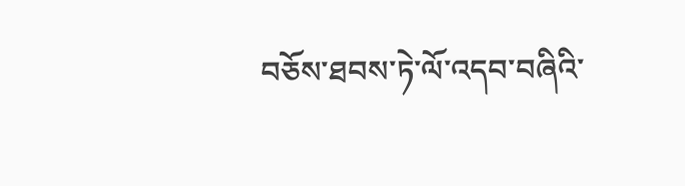བཅོས་ཐབས་ཏེ་ལོ་འདབ་བཞིའི་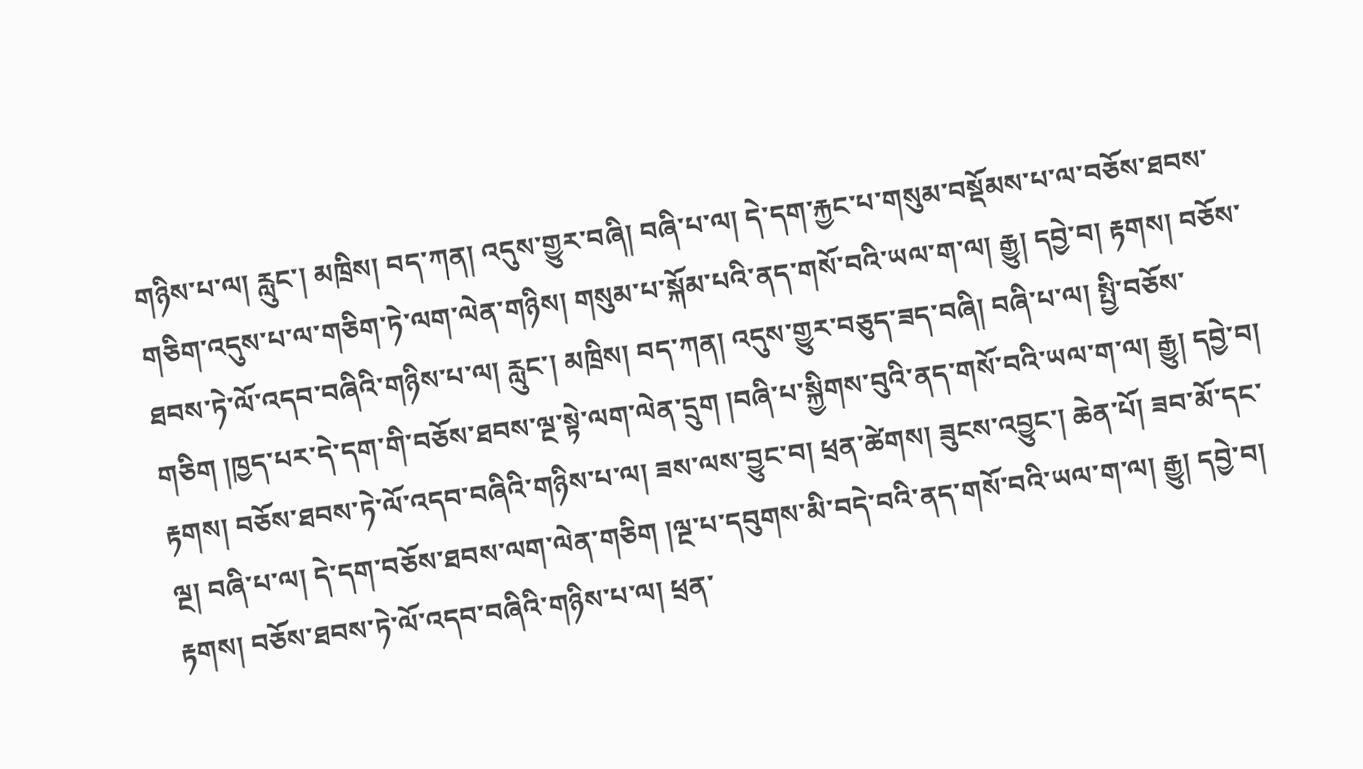གཉིས་པ་ལ། རླུང་། མཁྲིས། བད་ཀན། འདུས་གྱུར་བཞི། བཞི་པ་ལ། དེ་དག་རྐྱང་པ་གསུམ་བསྡོམས་པ་ལ་བཅོས་ཐབས་གཅིག་འདུས་པ་ལ་གཅིག་ཏེ་ལག་ལེན་གཉིས། གསུམ་པ་སྐོམ་པའི་ནད་གསོ་བའི་ཡལ་ག་ལ། རྒྱུ། དབྱེ་བ། རྟགས། བཅོས་ཐབས་ཏེ་ལོ་འདབ་བཞིའི་གཉིས་པ་ལ། རླུང་། མཁྲིས། བད་ཀན། འདུས་གྱུར་བཅུད་ཟད་བཞི། བཞི་པ་ལ། སྤྱི་བཅོས་གཅིག །ཁྱད་པར་དེ་དག་གི་བཅོས་ཐབས་ལྔ་སྟེ་ལག་ལེན་དྲུག །བཞི་པ་སྐྱིགས་བུའི་ནད་གསོ་བའི་ཡལ་ག་ལ། རྒྱུ། དབྱེ་བ། རྟགས། བཅོས་ཐབས་ཏེ་ལོ་འདབ་བཞིའི་གཉིས་པ་ལ། ཟས་ལས་བྱུང་བ། ཕྲན་ཚེགས། ཟུངས་འབྱུང་། ཆེན་པོ། ཟབ་མོ་དང་ལྔ། བཞི་པ་ལ། དེ་དག་བཅོས་ཐབས་ལག་ལེན་གཅིག །ལྔ་པ་དབུགས་མི་བདེ་བའི་ནད་གསོ་བའི་ཡལ་ག་ལ། རྒྱུ། དབྱེ་བ། རྟགས། བཅོས་ཐབས་ཏེ་ལོ་འདབ་བཞིའི་གཉིས་པ་ལ། ཕྲན་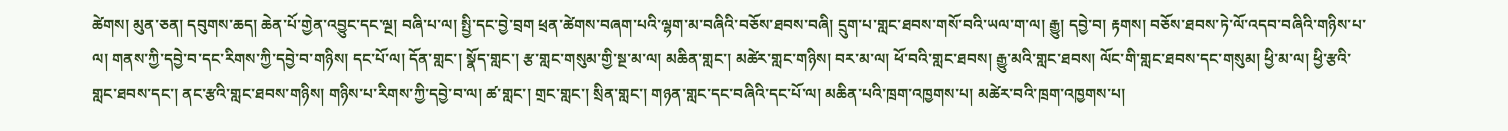ཚེགས། མུན་ཅན། དབུགས་ཆད། ཆེན་པོ་གྱེན་འབྱུང་དང་ལྔ། བཞི་པ་ལ། སྤྱི་དང་བྱེ་བྲག ཕྲན་ཚེགས་བཞག་པའི་ལྷག་མ་བཞིའི་བཅོས་ཐབས་བཞི། དྲུག་པ་གླང་ཐབས་གསོ་བའི་ཡལ་ག་ལ། རྒྱུ། དབྱེ་བ། རྟགས། བཅོས་ཐབས་ཏེ་ལོ་འདབ་བཞིའི་གཉིས་པ་ལ། གནས་ཀྱི་དབྱེ་བ་དང་རིགས་ཀྱི་དབྱེ་བ་གཉིས། དང་པོ་ལ། དོན་གླང་། སྣོད་གླང་། རྩ་གླང་གསུམ་གྱི་སྔ་མ་ལ། མཆིན་གླང་། མཚེར་གླང་གཉིས། བར་མ་ལ། ཕོ་བའི་གླང་ཐབས། རྒྱུ་མའི་གླང་ཐབས། ལོང་གི་གླང་ཐབས་དང་གསུམ། ཕྱི་མ་ལ། ཕྱི་རྩའི་གླང་ཐབས་དང་། ནང་རྩའི་གླང་ཐབས་གཉིས། གཉིས་པ་རིགས་ཀྱི་དབྱེ་བ་ལ། ཚ་གླང་། གྲང་གླང་། སྲིན་གླང་། གཉན་གླང་དང་བཞིའི་དང་པོ་ལ། མཆིན་པའི་ཁྲག་འཁྱགས་པ། མཚེར་བའི་ཁྲག་འཁྱགས་པ།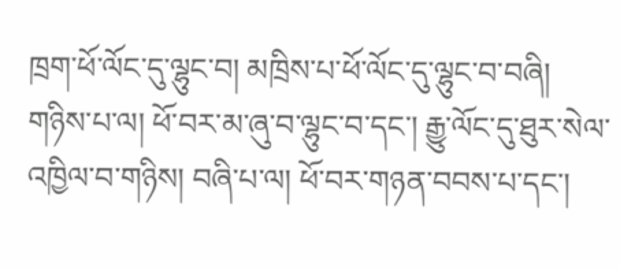ཁྲག་ཕོ་ལོང་དུ་ལྷུང་བ། མཁྲིས་པ་ཕོ་ལོང་དུ་ལྷུང་བ་བཞི། གཉིས་པ་ལ། ཕོ་བར་མ་ཞུ་བ་ལྷུང་བ་དང་། རྒྱུ་ལོང་དུ་ཐུར་སེལ་འཁྱིལ་བ་གཉིས། བཞི་པ་ལ། ཕོ་བར་གཉན་བབས་པ་དང་།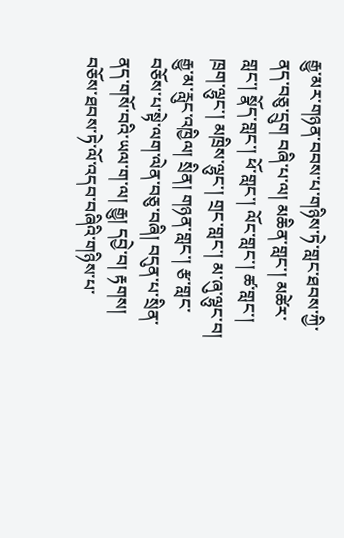རྒྱུ་མར་གཉན་བབས་པ་གཉིས་ཏེ་གླང་ཐབས་ཀྱི་ནད་བཅུ་དྲུག བཞི་པ་ལ། མཆིན་གླང་། མཚེར་གླང་། སྣོད་གླང་། ཕོ་གླང་། ལོང་གླང་། ཚ་གླང་། ཁྲག་ལྷུང་། མཁྲིས་ལྷུང་། གྲང་གླང་། མ་ཞུ་ལྷུང་བ། རྒྱུ་མ་རླུང་འཁྱིལ། སྲིན། གཉན་གླང་། རྩ་གླང་བཅོས་པ་སྟེ་ལག་ལེན་བཅུ་བཞི། བདུན་པ་སྲིན་ནད་གསོ་བའི་ཡལ་ག་ལ། རྒྱུ། དབྱེ་བ། རྟགས། བཅོས་ཐབས་ཏེ་ལོ་འདབ་བཞིའི་གཉིས་པ་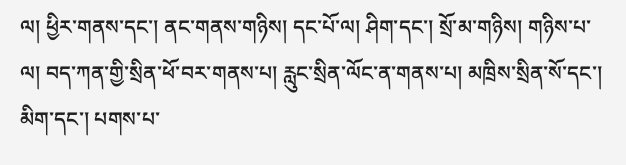ལ། ཕྱིར་གནས་དང་། ནང་གནས་གཉིས། དང་པོ་ལ། ཤིག་དང་། སྲོ་མ་གཉིས། གཉིས་པ་ལ། བད་ཀན་གྱི་སྲིན་ཕོ་བར་གནས་པ། རླུང་སྲིན་ལོང་ན་གནས་པ། མཁྲིས་སྲིན་སོ་དང་། མིག་དང་། པགས་པ་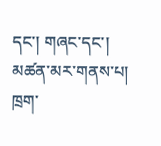དང་། གཞང་དང་། མཚན་མར་གནས་པ། ཁྲག་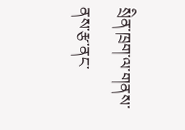སྲིན་ཁྲག་ལ་གནས་ནས་རྩ་ནང་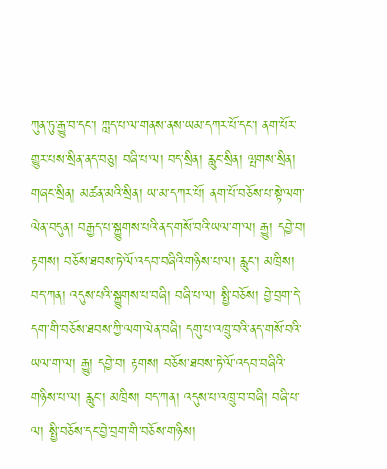ཀུན་ཏུ་རྒྱུ་བ་དང་། ཀླད་པ་ལ་གནས་ནས་ཡམ་དཀར་པོ་དང་། ནག་པོར་གྱུར་པས་སྲིན་ནད་བཅུ། བཞི་པ་ལ། བད་སྲིན། རླུང་སྲིན། ལྤགས་སྲིན། གཞང་སྲིན། མཚན་མའི་སྲིན། ཡ་མ་དཀར་པོ། ནག་པོ་བཅོས་པ་སྟེ་ལག་ལེན་བདུན། བརྒྱད་པ་སྐྱུགས་པའི་ནད་གསོ་བའི་ཡལ་ག་ལ། རྒྱུ། དབྱེ་བ། རྟགས། བཅོས་ཐབས་ཏེ་ལོ་འདབ་བཞིའི་གཉིས་པ་ལ། རླུང་། མཁྲིས། བད་ཀན། འདུས་པའི་སྐྱུགས་པ་བཞི། བཞི་པ་ལ། སྤྱི་བཅོས། བྱེ་བྲག་དེ་དག་གི་བཅོས་ཐབས་ཀྱི་ལག་ལེན་བཞི། དགུ་པ་འཁྲུ་བའི་ནད་གསོ་བའི་ཡལ་ག་ལ། རྒྱུ། དབྱེ་བ། རྟགས། བཅོས་ཐབས་ཏེ་ལོ་འདབ་བཞིའི་གཉིས་པ་ལ། རླུང་། མཁྲིས། བད་ཀན། འདུས་པ་འཁྲུ་བ་བཞི། བཞི་པ་ལ། སྤྱི་བཅོས་དང་བྱེ་བྲག་གི་བཅོས་གཉིས།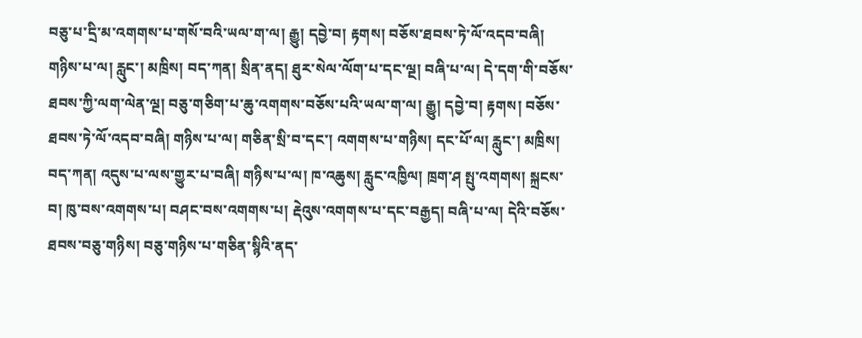བཅུ་པ་དྲི་མ་འགགས་པ་གསོ་བའི་ཡལ་ག་ལ། རྒྱུ། དབྱེ་བ། རྟགས། བཅོས་ཐབས་ཏེ་ལོ་འདབ་བཞི། གཉིས་པ་ལ། རླུང་། མཁྲིས། བད་ཀན། སྲིན་ནད། ཐུར་སེལ་ལོག་པ་དང་ལྔ། བཞི་པ་ལ། དེ་དག་གི་བཅོས་ཐབས་ཀྱི་ལག་ལེན་ལྔ། བཅུ་གཅིག་པ་ཆུ་འགགས་བཅོས་པའི་ཡལ་ག་ལ། རྒྱུ། དབྱེ་བ། རྟགས། བཅོས་ཐབས་ཏེ་ལོ་འདབ་བཞི། གཉིས་པ་ལ། གཅིན་སྲི་བ་དང་། འགགས་པ་གཉིས། དང་པོ་ལ། རླུང་། མཁྲིས། བད་ཀན། འདུས་པ་ལས་གྱུར་པ་བཞི། གཉིས་པ་ལ། ཁ་འཆུས། རླུང་འཁྱིལ། ཁྲག་ཤ སྤུ་འགགས། སྐྲངས་བ། ཁུ་བས་འགགས་པ། བཤང་བས་འགགས་པ། རྡེའུས་འགགས་པ་དང་བརྒྱད། བཞི་པ་ལ། དེའི་བཅོས་ཐབས་བཅུ་གཉིས། བཅུ་གཉིས་པ་གཅིན་སྙིའི་ནད་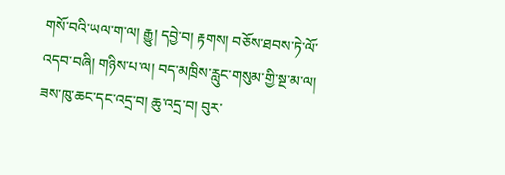གསོ་བའི་ཡལ་ག་ལ། རྒྱུ། དབྱེ་བ། རྟགས། བཅོས་ཐབས་ཏེ་ལོ་འདབ་བཞི། གཉིས་པ་ལ། བད་མཁྲིས་རླུང་གསུམ་གྱི་སྔ་མ་ལ། ཟས་ཁུ་ཆང་དང་འདྲ་བ། ཆུ་འདྲ་བ། བུར་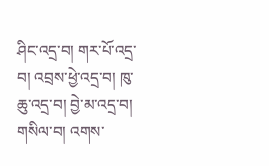ཤིང་འདྲ་བ། གར་པོ་འདྲ་བ། འབྲས་ཕྱེ་འདྲ་བ། ཁུ་ཆུ་འདྲ་བ། བྱེ་མ་འདྲ་བ། གསིལ་བ། འགས་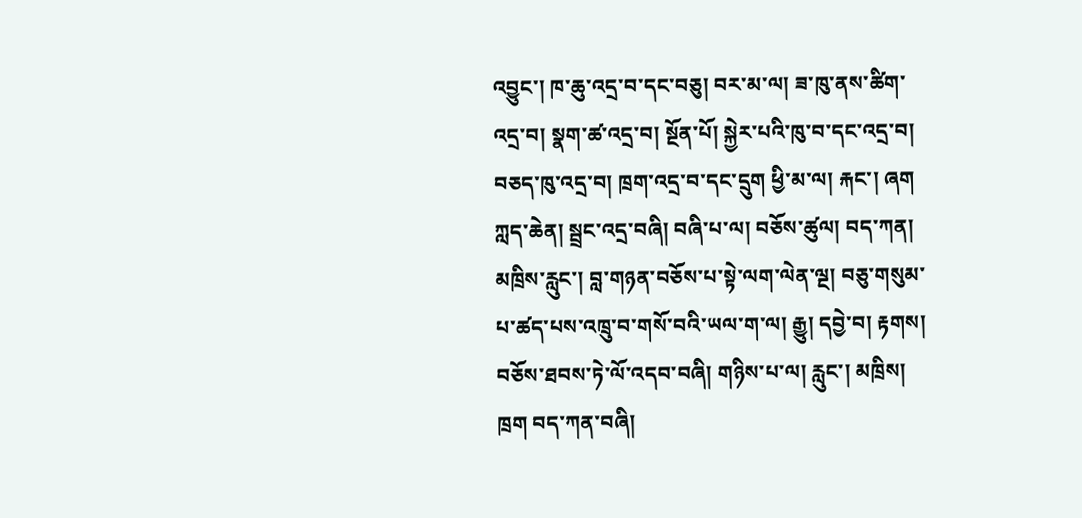འབྱུང་། ཁ་ཆུ་འདྲ་བ་དང་བཅུ། བར་མ་ལ། ཟ་ཁུ་ནས་ཚིག་འདྲ་བ། སྣག་ཚ་འདྲ་བ། སྔོན་པོ། སྐྱེར་པའི་ཁུ་བ་དང་འདྲ་བ། བཅད་ཁུ་འདྲ་བ། ཁྲག་འདྲ་བ་དང་དྲུག ཕྱི་མ་ལ། རྐང་། ཞག ཀླད་ཆེན། སྦྲང་འདྲ་བཞི། བཞི་པ་ལ། བཅོས་ཚུལ། བད་ཀན། མཁྲིས་རླུང་། བླ་གཉན་བཅོས་པ་སྟེ་ལག་ལེན་ལྔ། བཅུ་གསུམ་པ་ཚད་པས་འཁྲུ་བ་གསོ་བའི་ཡལ་ག་ལ། རྒྱུ། དབྱེ་བ། རྟགས། བཅོས་ཐབས་ཏེ་ལོ་འདབ་བཞི། གཉིས་པ་ལ། རླུང་། མཁྲིས། ཁྲག བད་ཀན་བཞི།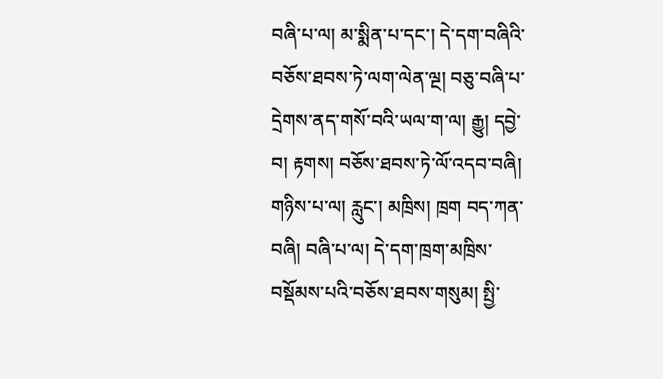བཞི་པ་ལ། མ་སྨིན་པ་དང་། དེ་དག་བཞིའི་བཅོས་ཐབས་ཏེ་ལག་ལེན་ལྔ། བཅུ་བཞི་པ་དྲེགས་ནད་གསོ་བའི་ཡལ་ག་ལ། རྒྱུ། དབྱེ་བ། རྟགས། བཅོས་ཐབས་ཏེ་ལོ་འདབ་བཞི། གཉིས་པ་ལ། རླུང་། མཁྲིས། ཁྲག བད་ཀན་བཞི། བཞི་པ་ལ། དེ་དག་ཁྲག་མཁྲིས་བསྡོམས་པའི་བཅོས་ཐབས་གསུམ། སྤྱི་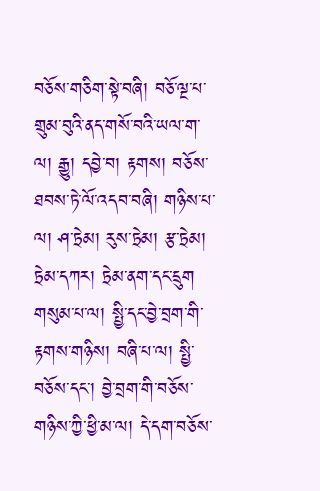བཅོས་གཅིག་སྟེ་བཞི། བཅོ་ལྔ་པ་གྲུམ་བུའི་ནད་གསོ་བའི་ཡལ་ག་ལ། རྒྱུ། དབྱེ་བ། རྟགས། བཅོས་ཐབས་ཏེ་ལོ་འདབ་བཞི། གཉིས་པ་ལ། ཤ་ཏྲེམ། རུས་ཏྲེམ། རྩ་ཏྲེམ། ཏྲེམ་དཀར། ཏྲེམ་ནག་དང་དྲུག གསུམ་པ་ལ། སྤྱི་དང་བྱེ་བྲག་གི་རྟགས་གཉིས། བཞི་པ་ལ། སྤྱི་བཅོས་དང་། བྱེ་བྲག་གི་བཅོས་གཉིས་ཀྱི་ཕྱི་མ་ལ། དེ་དག་བཅོས་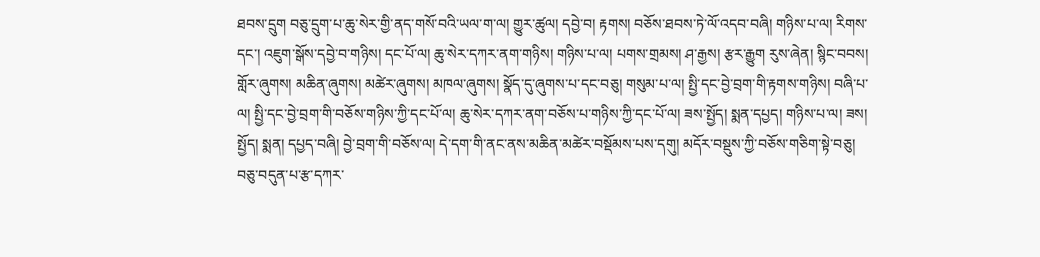ཐབས་དྲུག བཅུ་དྲུག་པ་ཆུ་སེར་གྱི་ནད་གསོ་བའི་ཡལ་ག་ལ། གྱུར་ཚུལ། དབྱེ་བ། རྟགས། བཅོས་ཐབས་ཏེ་ལོ་འདབ་བཞི། གཉིས་པ་ལ། རིགས་དང་། འཇུག་སྒོས་དབྱེ་བ་གཉིས། དང་པོ་ལ། ཆུ་སེར་དཀར་ནག་གཉིས། གཉིས་པ་ལ། པགས་གྲམས། ཤ་རྒྱས། རྩར་རྒྱུག རུས་ཞེན། སྙིང་བབས། གློར་ཞུགས། མཆིན་ཞུགས། མཚེར་ཞུགས། མཁལ་ཞུགས། སྣོད་དུ་ཞུགས་པ་དང་བཅུ། གསུམ་པ་ལ། སྤྱི་དང་བྱེ་བྲག་གི་རྟགས་གཉིས། བཞི་པ་ལ། སྤྱི་དང་བྱེ་བྲག་གི་བཅོས་གཉིས་ཀྱི་དང་པོ་ལ། ཆུ་སེར་དཀར་ནག་བཅོས་པ་གཉིས་ཀྱི་དང་པོ་ལ། ཟས་སྤྱོད། སྨན་དཔྱད། གཉིས་པ་ལ། ཟས། སྤྱོད། སྨན། དཔྱད་བཞི། བྱེ་བྲག་གི་བཅོས་ལ། དེ་དག་གི་ནང་ནས་མཆིན་མཚེར་བསྡོམས་པས་དགུ། མདོར་བསྡུས་ཀྱི་བཅོས་གཅིག་སྟེ་བཅུ། བཅུ་བདུན་པ་རྩ་དཀར་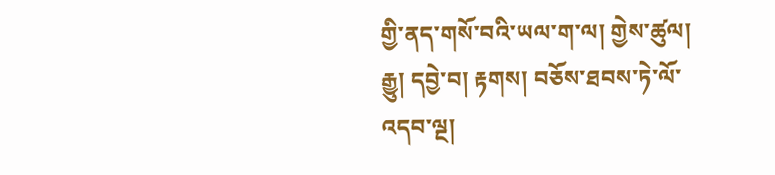གྱི་ནད་གསོ་བའི་ཡལ་ག་ལ། གྱེས་ཚུལ། རྒྱུ། དབྱེ་བ། རྟགས། བཅོས་ཐབས་ཏེ་ལོ་འདབ་ལྔ།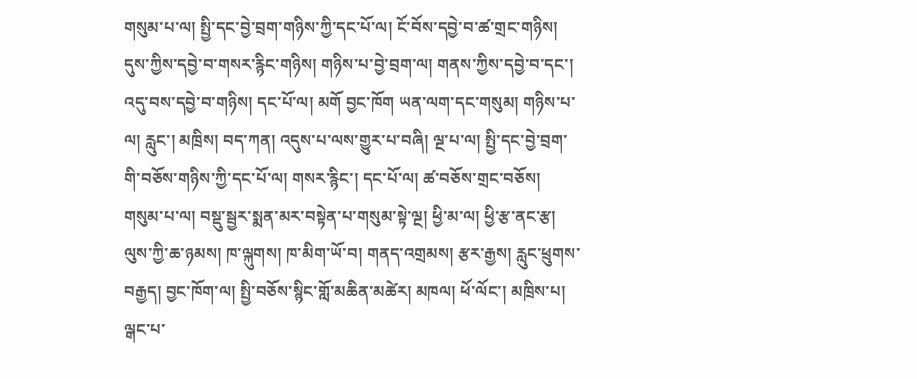གསུམ་པ་ལ། སྤྱི་དང་བྱེ་བྲག་གཉིས་ཀྱི་དང་པོ་ལ། ངོ་བོས་དབྱེ་བ་ཚ་གྲང་གཉིས། དུས་ཀྱིས་དབྱེ་བ་གསར་རྙིང་གཉིས། གཉིས་པ་བྱེ་བྲག་ལ། གནས་ཀྱིས་དབྱེ་བ་དང་། འདུ་བས་དབྱེ་བ་གཉིས། དང་པོ་ལ། མགོ བྱང་ཁོག ཡན་ལག་དང་གསུམ། གཉིས་པ་ལ། རླུང་། མཁྲིས། བད་ཀན། འདུས་པ་ལས་གྱུར་པ་བཞི། ལྔ་པ་ལ། སྤྱི་དང་བྱེ་བྲག་གི་བཅོས་གཉིས་ཀྱི་དང་པོ་ལ། གསར་རྙིང་། དང་པོ་ལ། ཚ་བཅོས་གྲང་བཅོས། གསུམ་པ་ལ། བསྡུ་སྦྱར་སྨན་མར་བསྟེན་པ་གསུམ་སྟེ་ལྔ། ཕྱི་མ་ལ། ཕྱི་རྩ་ནང་རྩ། ལུས་ཀྱི་ཆ་ཉམས། ཁ་ལྐུགས། ཁ་མིག་ཡོ་བ། གནད་འགྲམས། རྩར་རྒྱས། རླུང་ཕྲུགས་བརྒྱད། བྱང་ཁོག་ལ། སྤྱི་བཅོས་སྙིང་གློ་མཆིན་མཚེར། མཁལ། ཕོ་ལོང་། མཁྲིས་པ། ལྒང་པ་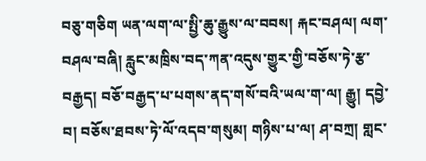བཅུ་གཅིག ཡན་ལག་ལ་སྤྱི་ཆུ་རྒྱུས་ལ་བབས། རྐང་བཤལ། ལག་བཤལ་བཞི། རླུང་མཁྲིས་བད་ཀན་འདུས་གྱུར་གྱི་བཅོས་ཏེ་རྩ་བརྒྱད། བཅོ་བརྒྱད་པ་པགས་ནད་གསོ་བའི་ཡལ་ག་ལ། རྒྱུ། དབྱེ་བ། བཅོས་ཐབས་ཏེ་ལོ་འདབ་གསུམ། གཉིས་པ་ལ། ཤ་བཀྲ། གླང་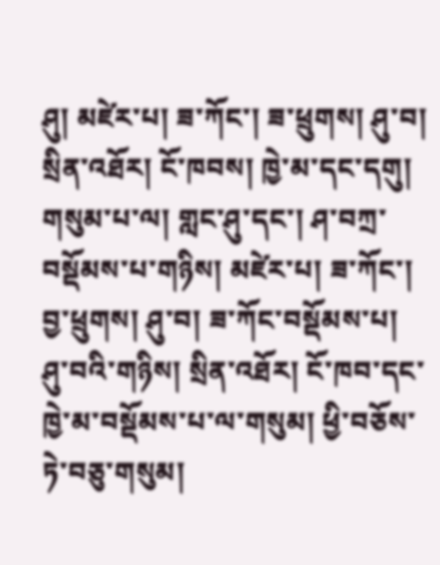ཤུ། མཛེར་པ། ཟ་ཀོང་། ཟ་ཕྲུགས། ཤུ་བ། སྲིན་འཐོར། ངོ་ཁབས། ཁྱེ་མ་དང་དགུ། གསུམ་པ་ལ། གླང་ཤུ་དང་། ཤ་བཀྲ་བསྡོམས་པ་གཉིས། མཛེར་པ། ཟ་ཀོང་། བྱ་ཕྲུགས། ཤུ་བ། ཟ་ཀོང་བསྡོམས་པ། ཤུ་བའི་གཉིས། སྲིན་འཐོར། ངོ་ཁབ་དང་ཁྱེ་མ་བསྡོམས་པ་ལ་གསུམ། ཕྱི་བཅོས་ཏེ་བཅུ་གསུམ།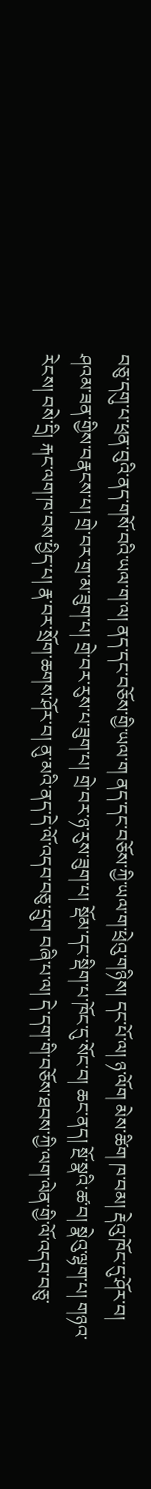བཅུ་དགུ་པ་ཕྲན་བུའི་ནད་གསོ་བའི་ཡལ་ག་ལ། ནད་དང་བཅོས་གྱི་ཡལ་ག ནད་དང་བཅོས་ཀྱི་ཡལ་ག་ཕྲེའུ་གཉིས། དང་པོ་ལ། ཉ་ལོག མེས་ཚིག ཁ་བམ། རྡེའུ་ཁོང་དུ་ཤོར་བ། ཤའམ་ཟན་གྱིས་བརྣངས་པ། གྲེ་བར་གྲ་མ་ཟུག་པ། གྲེ་བར་རུས་པ་ཟུག་པ། གྲེ་བར་ཉ་རུས་ཟུག་པ། སྡོམ་དང་སྡིག་པ་ཁོང་དུ་སོང་བ། ཆང་ནད། སྔོ་སྣའི་ཚ་བ། སྣེའུ་ལྷག་པ། གཉའ་རེངས། བསེ་དྲི། རྐང་ལག་ཁ་བས་ཕྱིད་པ། རྣ་བར་སྲོག་ཆགས་ཤོར་བ། ནུ་མའི་ནད་དེ་ལོ་འདབ་བཅུ་དྲུག བཞི་པ་ལ། དེ་དག་གི་བཅོས་ཐབས་ཀྱི་ལག་ལེན་གྱི་ལོ་འདབ་བཅུ་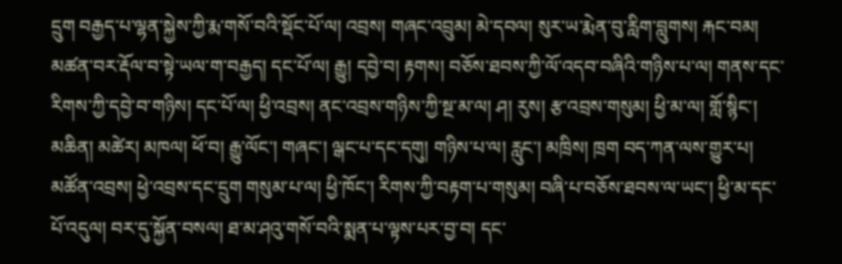དྲུག བརྒྱད་པ་ལྷན་སྐྱེས་ཀྱི་རྨ་གསོ་བའི་སྡོང་པོ་ལ། འབྲས། གཞང་འབྲུམ། མེ་དབལ། སུར་ཡ་རྨེན་བུ་རླིག་བླུགས། རྐང་བམ། མཚན་བར་རྡོལ་བ་སྟེ་ཡལ་ག་བརྒྱད། དང་པོ་ལ། རྒྱུ། དབྱེ་བ། རྟགས། བཅོས་ཐབས་ཀྱི་ལོ་འདབ་བཞིའི་གཉིས་པ་ལ། གནས་དང་རིགས་ཀྱི་དབྱེ་བ་གཉིས། དང་པོ་ལ། ཕྱི་འབྲས། ནང་འབྲས་གཉིས་ཀྱི་སྔ་མ་ལ། ཤ། རུས། རྩ་འབྲས་གསུམ། ཕྱི་མ་ལ། གློ་སྙིང་། མཆིན། མཚེར། མཁལ། ཕོ་བ། རྒྱུ་ལོང་། གཞང་། ལྒང་པ་དང་དགུ། གཉིས་པ་ལ། རླུང་། མཁྲིས། ཁྲག བད་ཀན་ལས་གྱུར་པ། མཚོན་འབྲས། ཕྱེ་འབྲས་དང་དྲུག གསུམ་པ་ལ། ཕྱི་ཁོང་། རིགས་ཀྱི་བརྟག་པ་གསུམ། བཞི་པ་བཅོས་ཐབས་ལ་ཡང་། ཕྱི་མ་དང་པོ་འདུལ། བར་དུ་སྐྱོན་བསལ། ཐ་མ་ཤའུ་གསོ་བའི་སྨན་པ་ལྟས་པར་བྱ་བ། དང་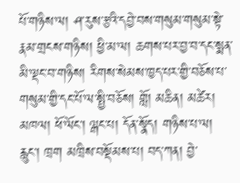པོ་གཉིས་ལ། ཤ་རུས་རྩའི་དབྱེ་བས་གསུམ་གསུམ་སྟེ་རྣམ་གྲངས་གཉིས། ཕྱི་མ་ལ། ཆགས་པར་བྱ་བ་དང་སྨན་མི་ལྡང་བ་གཉིས། རིགས་སེམས་ཁྱད་པར་གྱི་བཅོས་པ་གསུམ་གྱི་དང་པོ་ལ་སྤྱི་བཅོས། གློ། མཆིན། མཚེར། མཁལ། ཕོ་ལོང་། ལྒང་པ། དོན་སྣོད། གཉིས་པ་ལ། རླུང་། ཁྲག མཁྲིས་བསྡོམས་པ། བད་ཀན། བྱེ་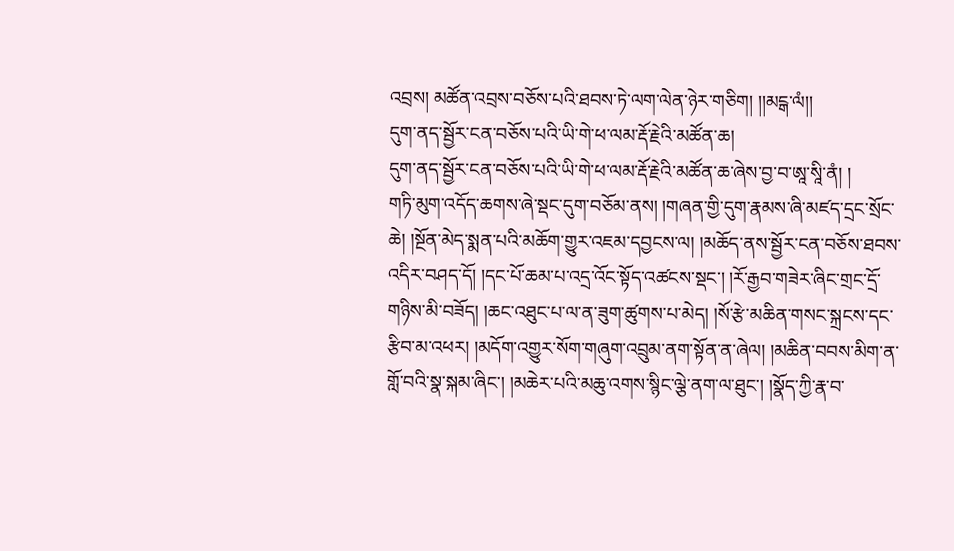འབྲས། མཚོན་འབྲས་བཅོས་པའི་ཐབས་ཏེ་ལག་ལེན་ཉེར་གཅིག། །།མངྒ་ལཾ།།
དུག་ནད་སྦྱོར་ངན་བཅོས་པའི་ཡི་གེ་ཕ་ལམ་རྡོ་རྗེའི་མཚོན་ཆ།
དུག་ནད་སྦྱོར་ངན་བཅོས་པའི་ཡི་གེ་ཕ་ལམ་རྡོ་རྗེའི་མཚོན་ཆ་ཞེས་བྱ་བ་ཨཱ་སཱི་ནཾ། །
གཏི་མུག་འདོད་ཆགས་ཞེ་སྡང་དུག་བཅོམ་ནས། །གཞན་གྱི་དུག་རྣམས་ཞི་མཛད་དྲང་སྲོང་ཆེ། །སྔོན་མེད་སྨན་པའི་མཆོག་གྱུར་འཇམ་དབྱངས་ལ། །མཆོད་ནས་སྦྱོར་ངན་བཅོས་ཐབས་འདིར་བཤད་དོ། །དང་པོ་ཆམ་པ་འདྲ་འོང་སྟོད་འཚངས་སྡང་། །རོ་རྒྱབ་གཟེར་ཞིང་གྲང་དྲོ་གཉིས་མི་བཟོད། །ཆང་འཐུང་པ་ལ་ན་ཟུག་ཚུགས་པ་མེད། །སོ་རྩེ་མཆིན་གསང་སྐྲངས་དང་རྩིབ་མ་འཕར། །མདོག་འགྱུར་སོག་གཞུག་འབྲུམ་ནག་སྟོན་ན་ཞེལ། །མཆིན་བབས་མིག་ན་གློ་བའི་སྣ་སྐམ་ཞིང་། །མཆེར་པའི་མཆུ་འགས་སྙིང་ལྕེ་ནག་ལ་ཐུང་། །སྣོད་ཀྱི་རྣ་བ་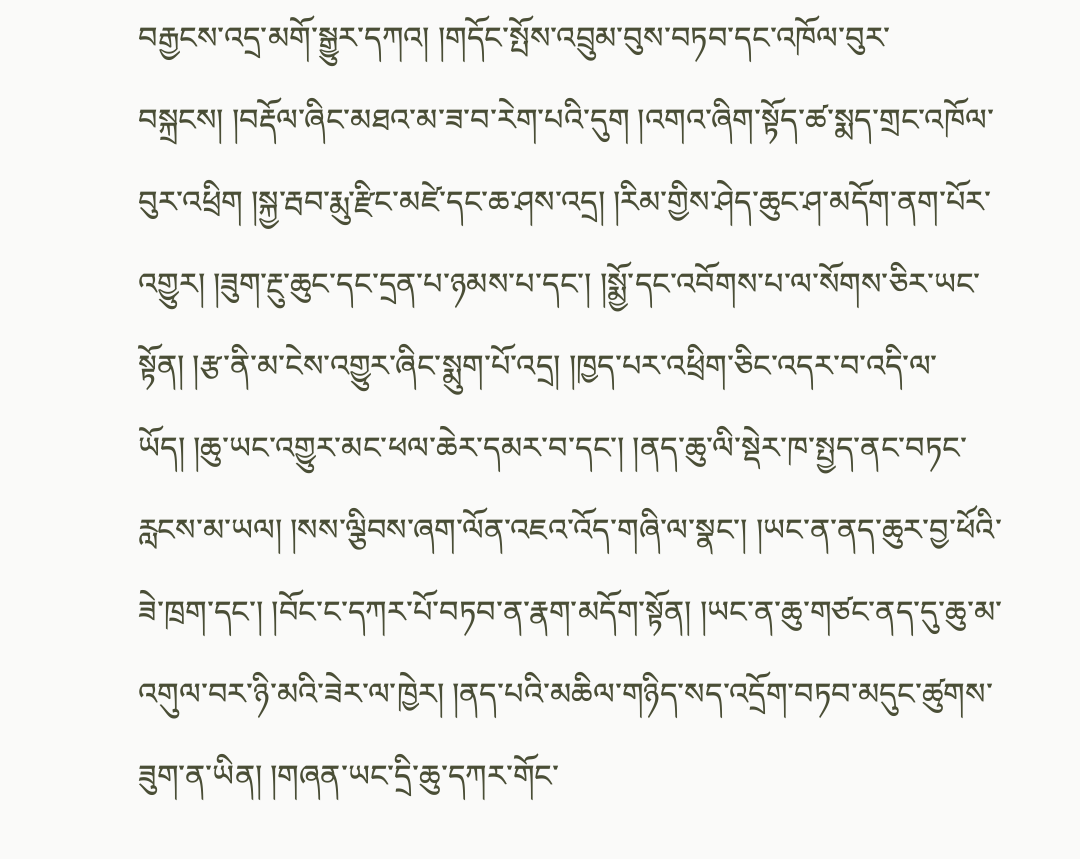བརྒྱངས་འདྲ་མགོ་སྒྱུར་དཀའ། །གདོང་སྤོས་འབྲུམ་བུས་བཏབ་དང་འཁོལ་བུར་བསྐྲངས། །བརྡོལ་ཞིང་མཐའ་མ་ཟ་བ་རེག་པའི་དུག །འགའ་ཞིག་སྟོད་ཚ་སྨད་གྲང་འཁོལ་བུར་འཕྲིག །སྐྱ་རྦབ་རྨུ་རྫིང་མཛེ་དང་ཆ་ཤས་འདྲ། །རིམ་གྱིས་ཤེད་ཆུང་ཤ་མདོག་ནག་པོར་འགྱུར། །ཟུག་རྔུ་ཆུང་དང་དྲན་པ་ཉམས་པ་དང་། །སྨྱོ་དང་འབོགས་པ་ལ་སོགས་ཅིར་ཡང་སྟོན། །རྩ་ནི་མ་ངེས་འགྱུར་ཞིང་སྨུག་པོ་འདྲ། །ཁྱད་པར་འཕྲིག་ཅིང་འདར་བ་འདི་ལ་ཡོད། །ཆུ་ཡང་འགྱུར་མང་ཕལ་ཆེར་དམར་བ་དང་། །ནད་ཆུ་ལི་སྡེར་ཁ་སྤྱད་ནང་བཏང་རླངས་མ་ཡལ། །སས་ལྕིབས་ཞག་ལོན་འཇའ་འོད་གཞི་ལ་སྣང་། །ཡང་ན་ནད་ཆུར་བྱ་ཕོའི་ཟེ་ཁྲག་དང་། །བོང་ང་དཀར་པོ་བཏབ་ན་རྣག་མདོག་སྟོན། །ཡང་ན་ཆུ་གཙང་ནད་དུ་ཆུ་མ་འགུལ་བར་ཉི་མའི་ཟེར་ལ་ཁྱེར། །ནད་པའི་མཆིལ་གཉིད་སད་འདྲོག་བཏབ་མདུང་ཚུགས་ཟུག་ན་ཡིན། །གཞན་ཡང་དྲི་ཆུ་དཀར་གོང་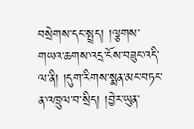བསྲེགས་དང་སྤྲད། །ལྕགས་གཡའ་ཆགས་འདྲ་ངོས་བཟུང་འདི་ལ་ནི། །དུག་རིགས་སྨན་མང་བཏང་ན་འཁྲུལ་བ་སྲིད། །བྱེར་ཡུན་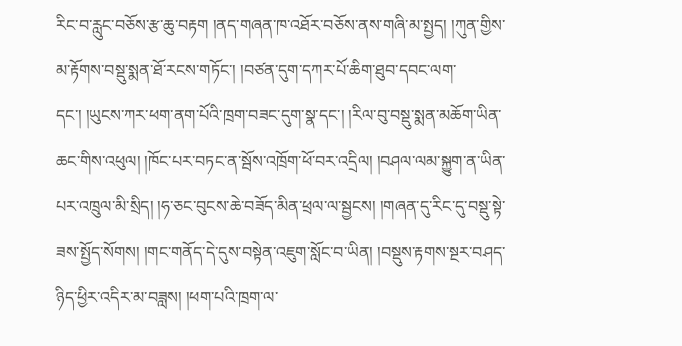རིང་བ་རླུང་བཅོས་རྩ་ཆུ་བརྟག །ནད་གཞན་ཁ་འཐོར་བཅོས་ནས་གཞི་མ་སྤྱད། །ཀུན་གྱིས་མ་རྟོགས་བསྡུ་སྨན་ཐོ་རངས་གཏོང་། །བཙན་དུག་དཀར་པོ་ཆིག་ཐུབ་དབང་ལག་དང་། །ཡུངས་ཀར་ཕག་ནག་པོའི་ཁྲག་བཟང་དུག་སྣ་དང་། །རིལ་བུ་བསྡུ་སྨན་མཆོག་ཡིན་ཆང་གིས་འཕུལ། །ཁོང་པར་བཏང་ན་སྦོས་འཁྲོག་ཕོ་བར་འདྲིལ། །བཤལ་ལམ་སྐྱུག་ན་ཡིན་པར་འཁྲུལ་མི་སྲིད། །ཧ་ཅང་བུངས་ཆེ་བཟོད་མིན་ཕྲལ་ལ་སྦྱངས། །གཞན་དུ་རིང་དུ་བསྡུ་སྟེ་ཟས་སྤྱོད་སོགས། །གང་གནོད་དེ་དུས་བསྟེན་འཇུག་སློང་བ་ཡིན། །བསྡུས་རྟགས་སྔར་བཤད་ཉིད་ཕྱིར་འདིར་མ་བཟླས། །ཕག་པའི་ཁྲག་ལ་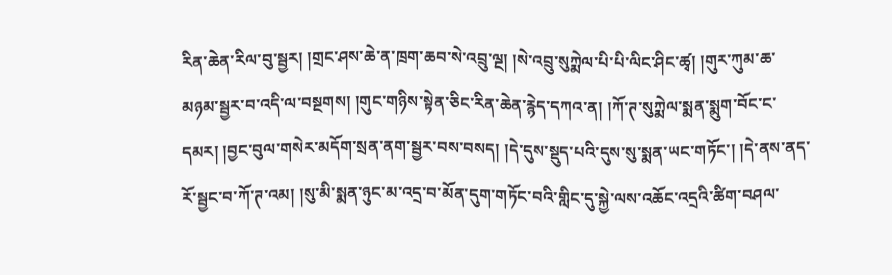རིན་ཆེན་རིལ་བུ་སྦྱར། །གྲང་ཤས་ཆེ་ན་ཁྲག་ཆབ་སེ་འབྲུ་ལྔ། །སེ་འབྲུ་སུཀྨེལ་པི་པི་ལིང་ཤིང་ཚྭ། །གུར་ཀུམ་ཆ་མཉམ་སྦྱར་བ་འདི་ལ་བསྔགས། །གུང་གཉིས་སྟེན་ཅིང་རིན་ཆེན་རྙེད་དཀའ་ན། །ཀོ་ཊ་སུཀྨེལ་སྨན་སྨུག་བོང་ང་དམར། །བྱང་བུལ་གསེར་མདོག་སྲན་ནག་སྦྱར་བས་བསད། །དེ་དུས་སྡུད་པའི་དུས་སུ་སྨན་ཡང་གཏོང་། །དེ་ནས་ནད་རོ་སྦྱང་བ་ཀོ་ཊ་འམ། །སུ་མི་སྨན་ཉུང་མ་འདྲ་བ་མོན་དུག་གཏོང་བའི་གླིང་དུ་སྐྱེ་ལས་འཆོང་འདྲའི་ཚིག་བཤལ་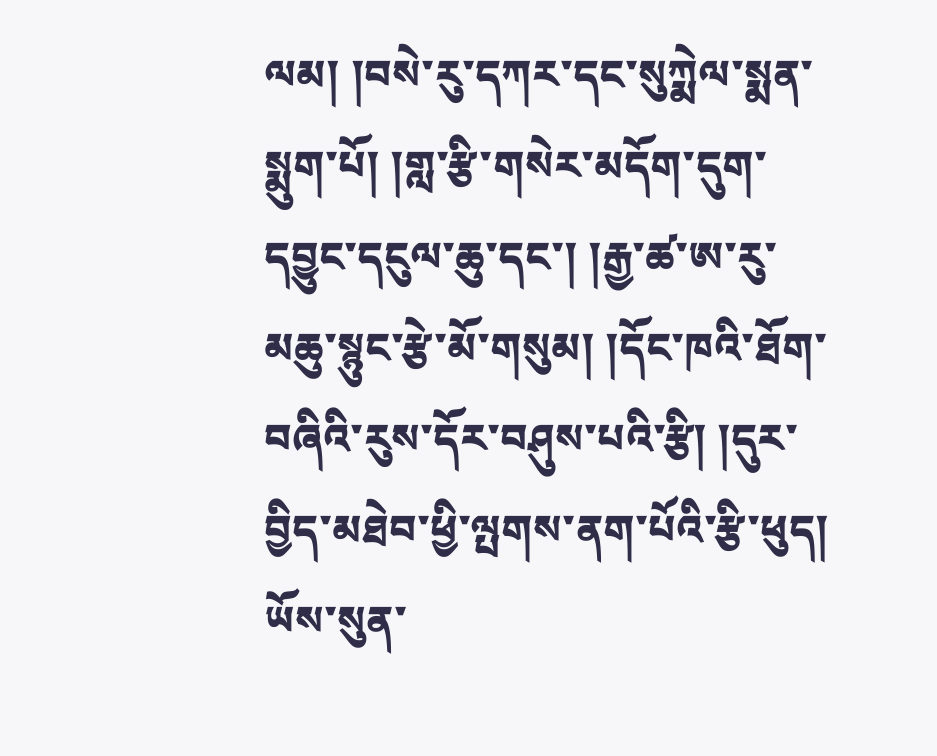ལམ། །བསེ་རུ་དཀར་དང་སུཀྨེལ་སྨན་སྨུག་པོ། །གླ་རྩི་གསེར་མདོག་དུག་དབྱུང་དངུལ་ཆུ་དང་། །རྒྱ་ཚ་ཨ་རུ་མཆུ་སྙུང་རྩེ་མོ་གསུམ། །དོང་ཁའི་ཐོག་བཞིའི་རུས་དོར་བཤུས་པའི་རྩི། །དུར་བྱིད་མཐེབ་ཕྱི་ལྤགས་ནག་པོའི་རྩི་ཕུད། ཡོས་སུན་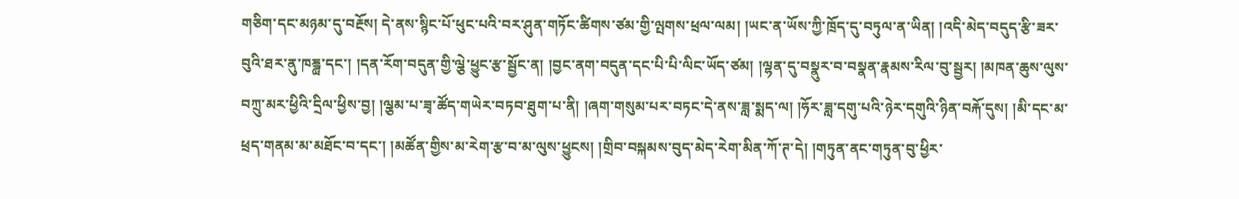གཅིག་དང་མཉམ་དུ་བརྔོས། དེ་ནས་སྙིང་པོ་ཕུང་པའི་བར་ཤུན་གཏོང་ཚིགས་ཙམ་གྱི་ལྤགས་ཕྲལ་ལམ། །ཡང་ན་ཡོས་ཀྱི་ཁྲོད་དུ་བཏུལ་ན་ཡིན། །འདི་མེད་བདུད་རྩི་ཟར་བུའི་ཐར་ནུ་ཁཎྜྻ་དང་། །དན་རོག་བདུན་གྱི་ལྕེ་ཕྱུང་རྩ་སྦྱོང་ན། །བྱང་ནག་བདུན་དང་པི་པི་ལིང་ཡོད་ཙམ། །ལྷན་དུ་བསྣུར་བ་བསྣན་རྣམས་རིལ་བུ་སྦྱར། །མཁན་ཆུས་ལུས་བཀྲུ་མར་ཕྱིའི་དྲིལ་ཕྱིས་བྱ། །ལྕམ་པ་ཟྭ་ཚོད་གཡེར་བཏབ་ཐུག་པ་ནི། །ཞག་གསུམ་པར་བཏང་དེ་ནས་ཟླ་སྨད་ལ། །ཧོར་ཟླ་དགུ་པའི་ཉེར་དགུའི་ཉིན་བརྐོ་དུས། །མི་དང་མ་ཕྲད་གནམ་མ་མཐོང་བ་དང་། །མཚོན་གྱིས་མ་རེག་རྩ་བ་མ་ལུས་ཕྱུངས། །གྲིབ་བསྐམས་བུད་མེད་རེག་མིན་ཀོ་ཊ་དེ། །གཏུན་ནང་གཏུན་བུ་ཕྱིར་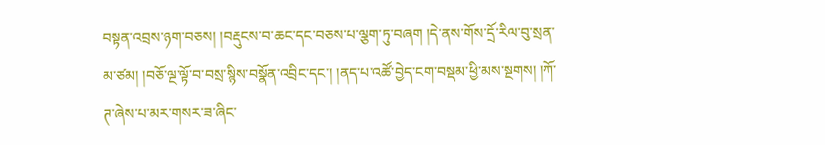བསྟན་འབྲས་ཉག་བཅས། །བརྡུངས་བ་ཆང་དང་བཅས་པ་ལྕག་ཏུ་བཞག །དེ་ནས་གོས་དྲོ་རིལ་བུ་སྲན་མ་ཙམ། །བཅོ་ལྔ་ལྟོ་བ་བསྲ་སྙིས་བསྣོན་འབྲིང་དང་། །ནད་པ་འཚོ་བྱེད་ངག་བསྡམ་ཕྱི་མས་སྔགས། །ཀོ་ཊ་ཞེས་པ་མར་གསར་ཟ་ཞིང་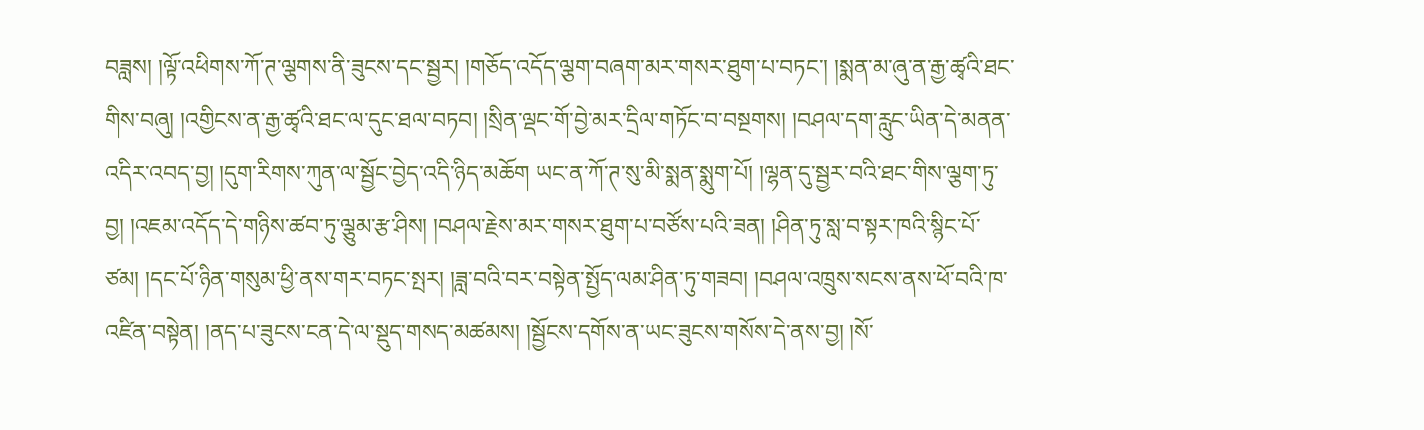བཟླས། །ལྟོ་འཕིགས་ཀོ་ཊ་ལྕགས་ནི་ཟུངས་དང་སྦྱར། །གཅོད་འདོད་ལྕག་བཞག་མར་གསར་ཐུག་པ་བཏང་། །སྨན་མ་ཞུ་ན་རྒྱ་ཚྭའི་ཐང་གིས་བཞུ། །འགྱིངས་ན་རྒྱ་ཚྭའི་ཐང་ལ་དུང་ཐལ་བཏབ། །སྲིན་ལྡང་གོ་བྱེ་མར་དྲིལ་གཏོང་བ་བསྔགས། །བཤལ་དག་རླུང་ཡིན་དེ་མནན་འདིར་འབད་བྱ། །དུག་རིགས་ཀུན་ལ་སྦྱོང་བྱེད་འདི་ཉིད་མཆོག ཡང་ན་ཀོ་ཊ་སུ་མི་སྨན་སྨུག་པོ། །ལྷན་དུ་སྦྱར་བའི་ཐང་གིས་ལྕག་ཏུ་བྱ། །འཇམ་འདོད་དེ་གཉིས་ཚབ་ཏུ་ལྕུམ་རྩ་ཤིས། །བཤལ་རྗེས་མར་གསར་ཐུག་པ་བཙོས་པའི་ཟན། །ཤིན་ཏུ་སླ་བ་སྟར་ཁའི་སྙིང་པོ་ཙམ། །དང་པོ་ཉིན་གསུམ་ཕྱི་ནས་གར་བཏང་སྤར། །ཟླ་བའི་བར་བསྟེན་སྤྱོད་ལམ་ཤིན་ཏུ་གཟབ། །བཤལ་འཁྲུས་སངས་ནས་ཕོ་བའི་ཁ་འཛིན་བསྟེན། །ནད་པ་ཟུངས་ངན་དེ་ལ་སྡུད་གསད་མཚམས། །སྦྱོངས་དགོས་ན་ཡང་ཟུངས་གསོས་དེ་ནས་བྱ། །སོ་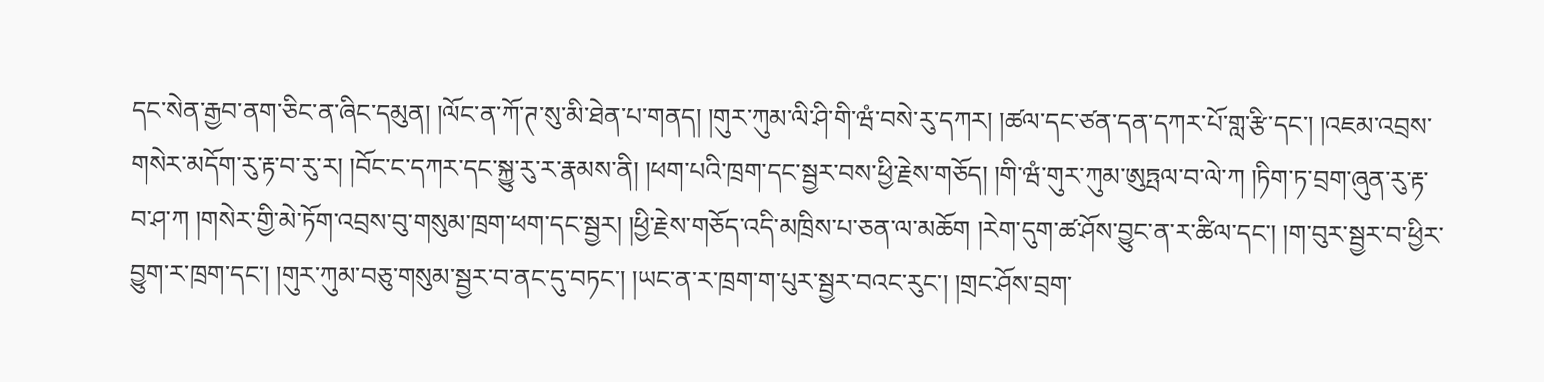དང་སེན་རྒྱབ་ནག་ཅིང་ན་ཞིང་དམུན། །ལོང་ན་ཀོ་ཊ་སུ་མི་ཐེན་པ་གནད། །གུར་ཀུམ་ལི་ཤི་གི་ཝཾ་བསེ་རུ་དཀར། །ཚལ་དང་ཙན་དན་དཀར་པོ་གླ་རྩི་དང་། །འཇམ་འབྲས་གསེར་མདོག་རུ་རྟ་བ་རུ་ར། །བོང་ང་དཀར་དང་སྐྱུ་རུ་ར་རྣམས་ནི། །ཕག་པའི་ཁྲག་དང་སྦྱར་བས་ཕྱི་རྗེས་གཅོད། །གི་ཝཾ་གུར་ཀུམ་ཨུཏྤལ་བ་ལེ་ཀ །ཏིག་ཏ་བྲག་ཞུན་རུ་རྟ་བ་ཤ་ཀ །གསེར་གྱི་མེ་ཏོག་འབྲས་བུ་གསུམ་ཁྲག་ཕག་དང་སྦྱར། །ཕྱི་རྗེས་གཅོད་འདི་མཁྲིས་པ་ཅན་ལ་མཆོག །རེག་དུག་ཚ་ཤོས་བྱུང་ན་ར་ཚིལ་དང་། །ག་བུར་སྦྱར་བ་ཕྱིར་བྱུག་ར་ཁྲག་དང་། །གུར་ཀུམ་བཅུ་གསུམ་སྦྱར་བ་ནང་དུ་བཏང་། །ཡང་ན་ར་ཁྲག་ག་པུར་སྦྱར་བའང་རུང་། །གྲང་ཤོས་བྲག་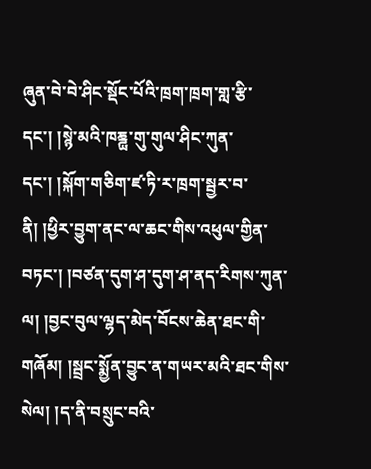ཞུན་བེ་བེ་ཤིང་སྡོང་པོའི་ཁྲག་ཁྲག་གླ་རྩི་དང་། །སྙེ་མའི་ཁཎྜྻ་གུ་གུལ་ཤིང་ཀུན་དང་། །སྐོག་གཅིག་ཛ་ཏི་ར་ཁྲག་སྦྱར་བ་ནི། །ཕྱིར་བྱུག་ནང་ལ་ཆང་གིས་འཕུལ་གྱིན་བཏང་། །བཙན་དུག་ཤ་དུག་ཤ་ནད་རིགས་ཀུན་ལ། །བྱང་བུལ་ལྷད་མེད་བོངས་ཆེན་ཐང་གི་གཞོམ། །སྦྲང་སྨྱོན་བྱུང་ན་གཡར་མའི་ཐང་གིས་སེལ། །ད་ནི་བསྲུང་བའི་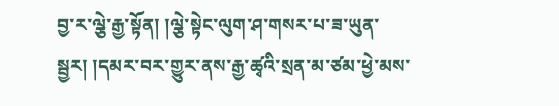བྱ་ར་ལྕེ་རྒྱ་སྟོན། །ལྕེ་སྟེང་ལུག་ཤ་གསར་པ་ཟ་ཡུན་སྦྱར། །དམར་བར་གྱུར་ནས་རྒྱ་ཚྭའི་སྲན་མ་ཙམ་ཕྱེ་མས་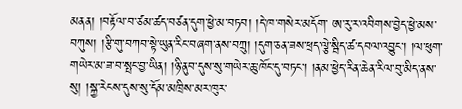མནན། །བརྟོལ་བ་ཙམ་ཚད་བཙན་དུག་ཕྱེ་མ་བཏབ། །དེ་ཁ་གསེར་མདོག་ ཨ་རུ་ར་འབིགས་བྱེད་ཕྱེ་མས་བཀུས། །རྩི་གུ་བཀབ་སྟེ་ཡུན་རིང་བཞག་ནས་བཀྲུ། །དུག་ཅན་ཟས་ཕྲད་ལྕེ་སྦིད་ཚ་དབལ་འབྱུང་། །ལ་ཕུག་གཡེར་མ་ཟ་བ་སྤང་བྱ་ཡིན། །ཉི་ནུབ་དུས་སུ་གཡེར་ཆུ་ཁོང་དུ་བཏང་། །ནམ་ཕྱེད་རིན་ཆེན་རིལ་བུ་མིད་ནས་སུ། །སྐྱ་རེངས་དུས་སུ་དོམ་མཁྲིས་མར་ཁུར་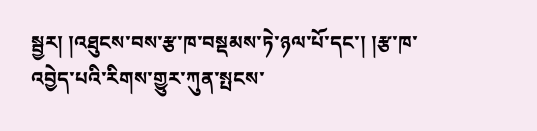སྦྱར། །འཐུངས་བས་རྩ་ཁ་བསྡམས་ཏེ་ཉལ་པོ་དང་། །རྩ་ཁ་འབྱེད་པའི་རིགས་གྱུར་ཀུན་སྤངས་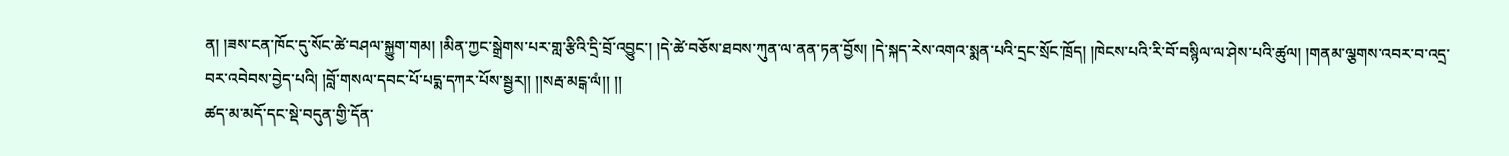ན། །ཟས་ངན་ཁོང་དུ་སོང་ཚེ་བཤལ་སྐྱུག་གམ། །མིན་ཀྱང་སྒྲེགས་པར་གླ་རྩིའི་དྲི་བྲོ་འབྱུང་། །དེ་ཚེ་བཅོས་ཐབས་ཀུན་ལ་ནན་ཏན་བྱོས། །དེ་སྐད་རེས་འགའ་སྨན་པའི་དྲང་སྲོང་ཁྲོད། །ཁེངས་པའི་རི་བོ་བསྙིལ་ལ་ཤེས་པའི་ཚུལ། །གནམ་ལྕགས་འབར་བ་འདྲ་བར་འབེབས་བྱེད་པའི། །བློ་གསལ་དབང་པོ་པདྨ་དཀར་པོས་སྦྱར།། །།སརྦ་མངྒ་ལཾ།། །།
ཚད་མ་མདོ་དང་སྡེ་བདུན་གྱི་དོན་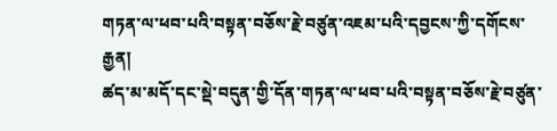གཏན་ལ་ཕབ་པའི་བསྟན་བཅོས་རྗེ་བཙུན་འཇམ་པའི་དབྱངས་ཀྱི་དགོངས་རྒྱན།
ཚད་མ་མདོ་དང་སྡེ་བདུན་གྱི་དོན་གཏན་ལ་ཕབ་པའི་བསྟན་བཅོས་རྗེ་བཙུན་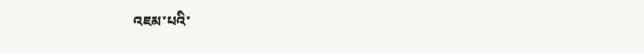འཇམ་པའི་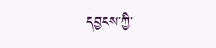དབྱངས་ཀྱི་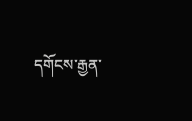དགོངས་རྒྱན་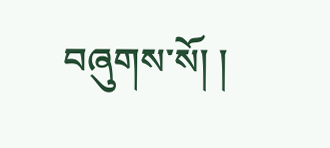བཞུགས་སོ། །